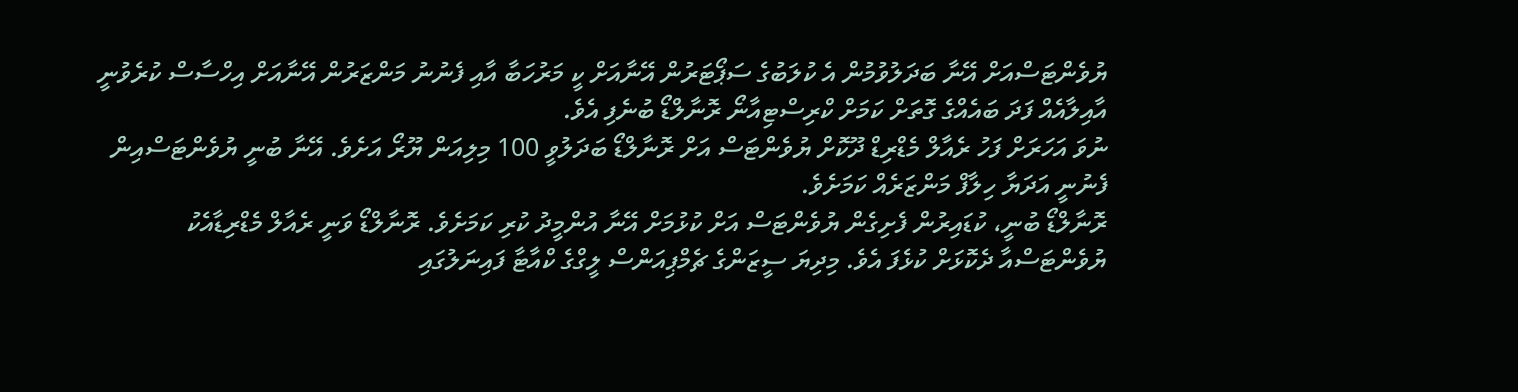ޔުވެންޓަސްއަށް އޭނާ ބަދަލުވުމުން އެ ކުލަބުގެ ސަޕޯޓަރުން އޭނާއަށް ކީ މަރުހަބާ އާއި ފެނުނު މަންޒަރުން އޭނާއަށް އިހްސާސް ކުރެވުނީ އާއިލާއެއް ފަދަ ބައެއްގެ ގޮތަށް ކަމަށް ކްރިސްޓިއާނޯ ރޮނާލްޑޯ ބުނެފި އެވެ.
ނުވަ އަހަރަށް ފަހު ރެއާލް މެޑްރިޑް ދޫކޮށް ޔުވެންޓަސް އަށް ރޮނާލްޑޯ ބަދަލުވީ 100 މިލިއަން ޔޫރޯ އަށެވެ. އޭނާ ބުނީ ޔުވެންޓަސްއިން ފެނުނީ އަދަޔާ ހިލާފް މަންޒަރެއް ކަމަށެވެ.
ރޮނާލްޑޯ ބުނީ، ކުޑައިރުން ފެށިގެން ޔުވެންޓަސް އަށް ކުޅުމަށް އޭނާ އުންމީދު ކުރި ކަމަށެވެ. ރޮނާލްޑޯ ވަނީ ރެއާލް މެޑްރިޑާއެކު ޔުވެންޓަސްއާ ދެކޮޅަށް ކުޅެފަ އެވެ. މިދިޔަ ސީޒަންގެ ޗެމްޕިއަންސް ލީގްގެ ކްއާޓާ ފައިނަލުގައި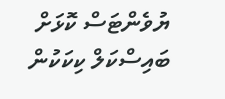ޔުވެންޓަސް ކޮޅަށް ބައިސްކަލް ކިކަކުން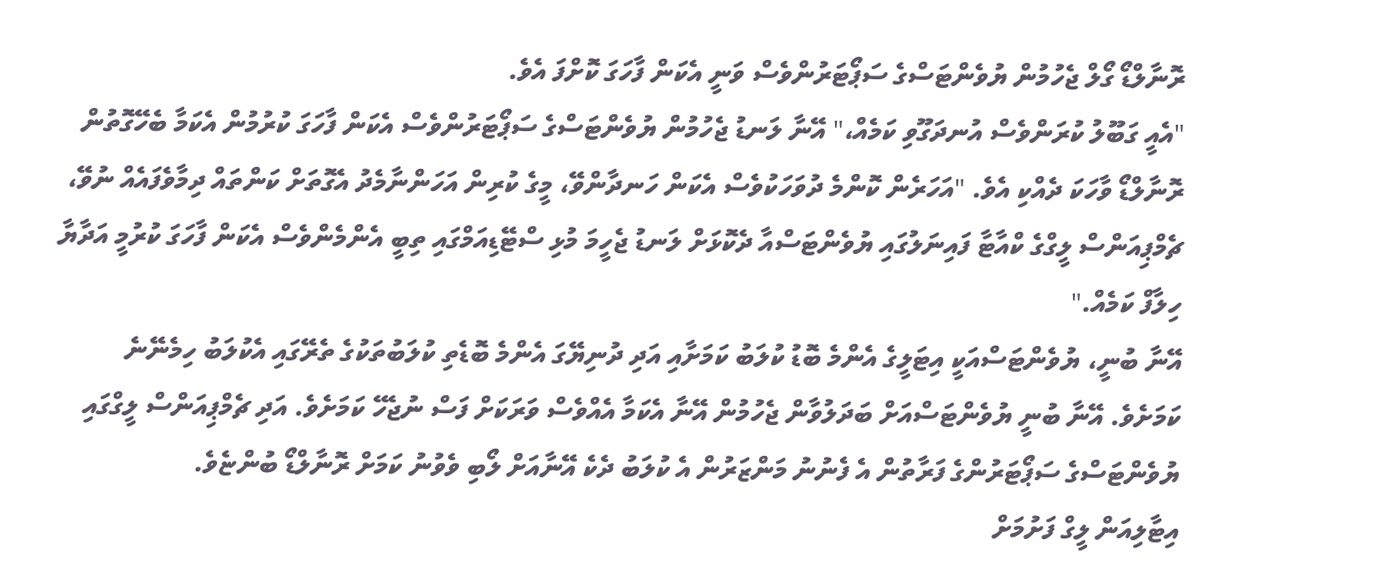ރޮނާލްޑޯ ގޯލް ޖެހުމުން ޔުވެންޓަސްގެ ސަޕޯޓަރުންވެސް ވަނީ އެކަން ފާހަގަ ކޮށްފަ އެވެ.
"އެއީ ގަބޫލު ކުރަންވެސް އުނދަގޫވި ކަމެއް،" އޭނާ ލަނޑު ޖެހުމުން ޔުވެންޓަސްގެ ސަޕޯޓަރުންވެސް އެކަން ފާހަގަ ކުރުމުން އެކަމާ ބެހޭގޮތުން ރޮނާލްޑޯ ވާހަކަ ދެއްކި އެވެ. "އަހަރެން ކޮންމެ ދުވަހަކުވެސް އެކަން ހަނދާންވޭ، މީގެ ކުރިން އަހަންނާމެދު އެގޮތަށް ކަންތައް ދިމާވެފައެއް ނުވޭ، ޗެމްޕިއަންސް ލީގްގެ ކްއާޓާ ފައިނަލުގައި ޔުވެންޓަސްއާ ދެކޮޅަށް ލަނޑު ޖެހީމަ މުޅި ސްޓޭޑިއަމްގައި ތިބީ އެންމެންވެސް އެކަން ފާހަގަ ކުރުމީ އަދާޔާ ހިލާފް ކަމެއް."
އޭނާ ބުނީ، ޔުވެންޓަސްއަކީ އިޓަލީގެ އެންމެ ބޮޑު ކުލަބު ކަމަށާއި އަދި ދުނިޔޭގަ އެންމެ ބޮޑެތި ކުލަބުތަކުގެ ތެރޭގައި އެކުލަބު ހިމެނޭނެ ކަމަށެވެ. އޭނާ ބުނީ ޔުވެންޓަސްއަށް ބަދަލުވާން ޖެހުމުން އޭނާ އެކަމާ އެއްވެސް ވަރަކަށް ފަސް ނުޖެހޭ ކަމަށެވެ. އަދި ޗެމްޕިއަންސް ލީގްގައި ޔުވެންޓަސްގެ ސަޕޯޓަރުންގެ ފަރާތުން އެ ފެނުނު މަންޒަރުން އެ ކުލަބު ދެކެ އޭނާއަށް ލޯބި ވެވުނު ކަމަށް ރޮނާލްޑޯ ބުންޏެވެ.
އިޓާލިއަން ލީގް ފަށުމަށް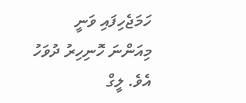ހަމަޖެހިފައި ވަނީ މިއަންނަ ހޮނިހިރު ދުވަހު އެވެ. ލީގް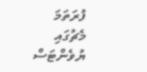ފުރަތަމަ މެޗުގައި ޔުވެންޓަސް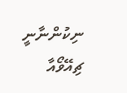ނިކުންނާނީ ޗިއޭވޯއާ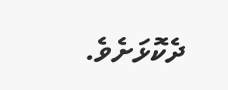ދެކޮޅަށެވެ.